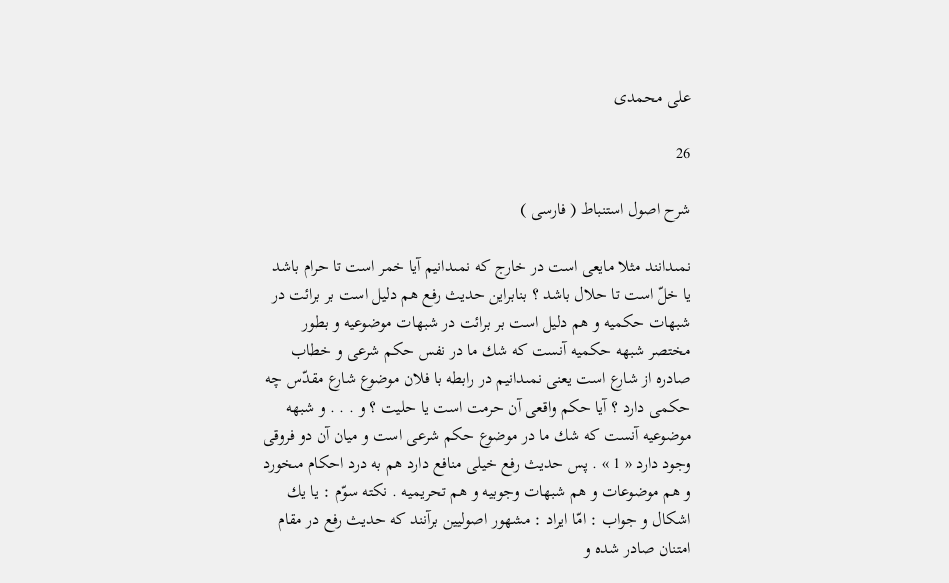على محمدى

26

شرح اصول استنباط ( فارسى )

نمىدانند مثلا مايعى است در خارج كه نمىدانيم آيا خمر است تا حرام باشد يا خلّ است تا حلال باشد ؟ بنابراين حديث رفع هم دليل است بر برائت در شبهات حكميه و هم دليل است بر برائت در شبهات موضوعيه و بطور مختصر شبهه حكميه آنست كه شك ما در نفس حكم شرعى و خطاب صادره از شارع است يعنى نمىدانيم در رابطه با فلان موضوع شارع مقدّس چه حكمى دارد ؟ آيا حكم واقعى آن حرمت است يا حليت ؟ و . . . و شبهه موضوعيه آنست كه شك ما در موضوع حكم شرعى است و ميان آن دو فروقى وجود دارد « 1 » . پس حديث رفع خيلى منافع دارد هم به درد احكام مىخورد و هم موضوعات و هم شبهات وجوبيه و هم تحريميه . نكته سوّم : يا يك اشكال و جواب : امّا ايراد : مشهور اصوليين برآنند كه حديث رفع در مقام امتنان صادر شده و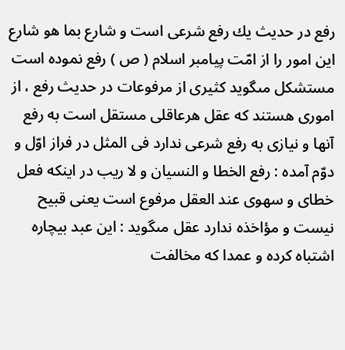رفع در حديث يك رفع شرعى است و شارع بما هو شارع اين امور را از امّت پيامبر اسلام ( ص ) رفع نموده است مستشكل مىگويد كثيرى از مرفوعات در حديث رفع ، از امورى هستند كه عقل هرعاقلى مستقل است به رفع آنها و نيازى به رفع شرعى ندارد فى المثل در فراز اوّل و دوّم آمده : رفع الخطا و النسيان و لا ريب در اينكه فعل خطاى و سهوى عند العقل مرفوع است يعنى قبيح نيست و مؤاخذه ندارد عقل مىگويد : اين عبد بيچاره اشتباه كرده و عمدا كه مخالفت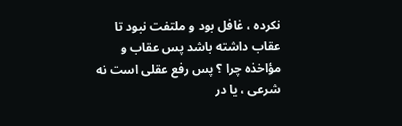نكرده ، غافل بود و ملتفت نبود تا عقاب داشته باشد پس عقاب و مؤاخذه چرا ؟ پس رفع عقلى است نه شرعى ، يا در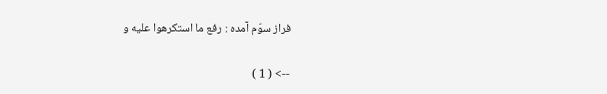فراز سوّم آمده : رفع ما استكرهوا عليه و

--> ( 1 )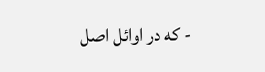- كه در اوائل اصل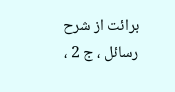برائت از شرح رسائل ، ج 2 ،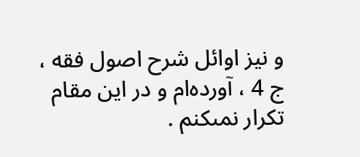و نيز اوائل شرح اصول فقه ، ج 4 ، آورده‌ام و در اين مقام تكرار نمىكنم .